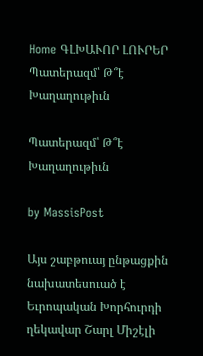Home ԳԼԽԱՒՈՐ ԼՈՒՐԵՐ Պատերազմ՝ Թ՞է Խաղաղութիւն

Պատերազմ՝ Թ՞է Խաղաղութիւն

by MassisPost

Այս շաբթուայ ընթացքին նախատեսուած է Եւրոպական Խորհուրդի ղեկավար Շարլ Միշէլի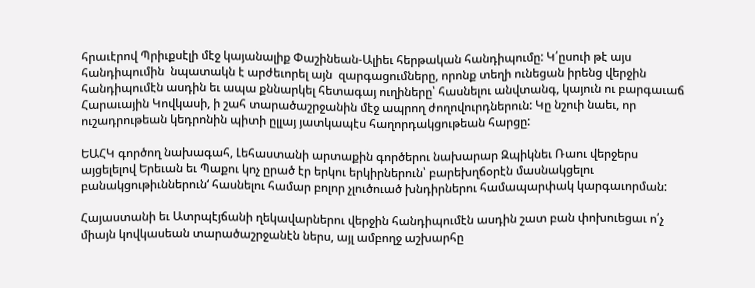հրաւէրով Պրիւքսէլի մէջ կայանալիք Փաշինեան-Ալիեւ հերթական հանդիպումը: Կ՛ըսուի թէ այս հանդիպումին  նպատակն է արժեւորել այն  զարգացումները, որոնք տեղի ունեցան իրենց վերջին հանդիպումէն ասդին եւ ապա քննարկել հետագայ ուղիները՝ հասնելու անվտանգ, կայուն ու բարգաւաճ Հարաւային Կովկասի, ի շահ տարածաշրջանին մէջ ապրող ժողովուրդներուն: Կը նշուի նաեւ, որ ուշադրութեան կեդրոնին պիտի ըլլայ յատկապէս հաղորդակցութեան հարցը:

ԵԱՀԿ գործող նախագահ, Լեհաստանի արտաքին գործերու նախարար Զպիկնեւ Ռաու վերջերս այցելելով Երեւան եւ Պաքու կոչ ըրած էր երկու երկիրներուն՝ բարեխղճօրէն մասնակցելու բանակցութիւններուն‘ հասնելու համար բոլոր չլուծուած խնդիրներու համապարփակ կարգաւորման:

Հայաստանի եւ Ատրպէյճանի ղեկավարներու վերջին հանդիպումէն ասդին շատ բան փոխուեցաւ ո՛չ միայն կովկասեան տարածաշրջանէն ներս, այլ ամբողջ աշխարհը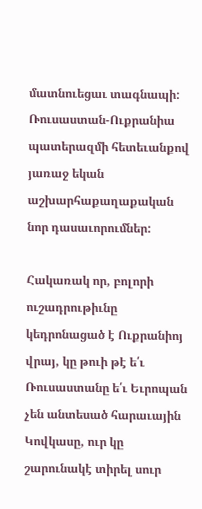մատնուեցաւ տագնապի: Ռուսաստան-Ուքրանիա պատերազմի հետեւանքով յառաջ եկան աշխարհաքաղաքական նոր դասաւորումներ:

Հակառակ որ, բոլորի ուշադրութիւնը կեդրոնացած է Ուքրանիոյ վրայ, կը թուի թէ ե՛ւ Ռուսաստանը ե՛ւ Եւրոպան չեն անտեսած հարաւային Կովկասը, ուր կը շարունակէ տիրել սուր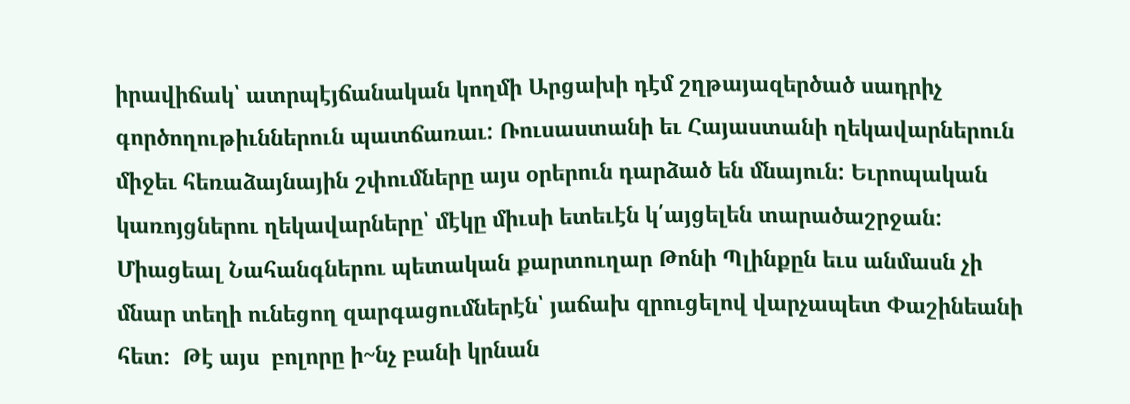իրավիճակ՝ ատրպէյճանական կողմի Արցախի դէմ շղթայազերծած սադրիչ գործողութիւններուն պատճառաւ: Ռուսաստանի եւ Հայաստանի ղեկավարներուն միջեւ հեռաձայնային շփումները այս օրերուն դարձած են մնայուն: Եւրոպական կառոյցներու ղեկավարները՝ մէկը միւսի ետեւէն կ՛այցելեն տարածաշրջան: Միացեալ Նահանգներու պետական քարտուղար Թոնի Պլինքըն եւս անմասն չի մնար տեղի ունեցող զարգացումներէն՝ յաճախ զրուցելով վարչապետ Փաշինեանի հետ:  Թէ այս  բոլորը ի~նչ բանի կրնան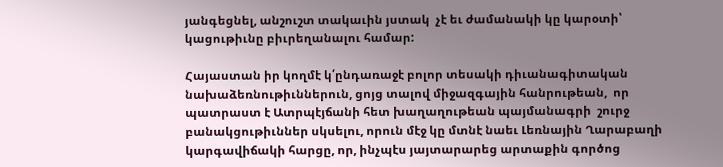յանգեցնել, անշուշտ տակաւին յստակ  չէ եւ ժամանակի կը կարօտի՝ կացութիւնը բիւրեղանալու համար:

Հայաստան իր կողմէ կ՛ընդառաջէ բոլոր տեսակի դիւանագիտական նախաձեռնութիւններուն, ցոյց տալով միջազգային հանրութեան,  որ պատրաստ է Ատրպէյճանի հետ խաղաղութեան պայմանագրի  շուրջ բանակցութիւններ սկսելու, որուն մէջ կը մտնէ նաեւ Լեռնային Ղարաբաղի կարգավիճակի հարցը, որ, ինչպէս յայտարարեց արտաքին գործոց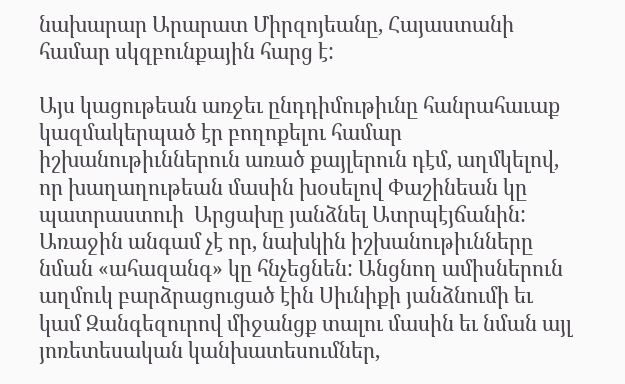նախարար Արարատ Միրզոյեանը, Հայաստանի համար սկզբունքային հարց է:

Այս կացութեան առջեւ ընդդիմութիւնը հանրահաւաք կազմակերպած էր բողոքելու համար  իշխանութիւններուն առած քայլերուն դէմ, աղմկելով, որ խաղաղութեան մասին խօսելով Փաշինեան կը պատրաստուի  Արցախը յանձնել Ատրպէյճանին: Առաջին անգամ չէ որ, նախկին իշխանութիւնները նման «ահազանգ» կը հնչեցնեն: Անցնող ամիսներուն աղմուկ բարձրացուցած էին Սիւնիքի յանձնումի եւ կամ Զանգեզուրով միջանցք տալու մասին եւ նման այլ յոռետեսական կանխատեսումներ,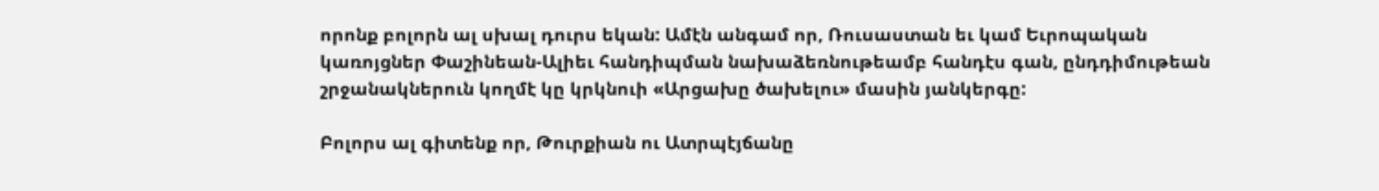որոնք բոլորն ալ սխալ դուրս եկան: Ամէն անգամ որ, Ռուսաստան եւ կամ Եւրոպական կառոյցներ Փաշինեան-Ալիեւ հանդիպման նախաձեռնութեամբ հանդէս գան, ընդդիմութեան շրջանակներուն կողմէ կը կրկնուի «Արցախը ծախելու» մասին յանկերգը:

Բոլորս ալ գիտենք որ, Թուրքիան ու Ատրպէյճանը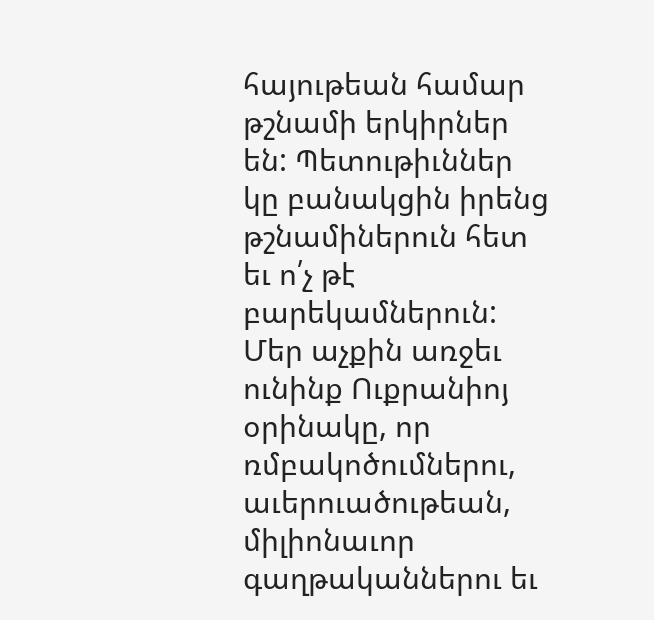հայութեան համար թշնամի երկիրներ են: Պետութիւններ կը բանակցին իրենց թշնամիներուն հետ եւ ո՛չ թէ բարեկամներուն: Մեր աչքին առջեւ ունինք Ուքրանիոյ օրինակը, որ ռմբակոծումներու, աւերուածութեան, միլիոնաւոր գաղթականներու եւ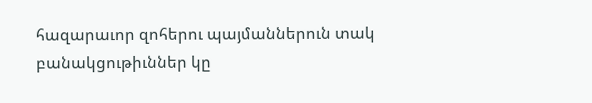հազարաւոր զոհերու պայմաններուն տակ բանակցութիւններ կը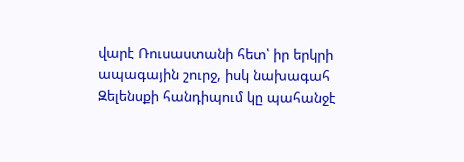վարէ Ռուսաստանի հետ՝ իր երկրի ապագային շուրջ, իսկ նախագահ Զելենսքի հանդիպում կը պահանջէ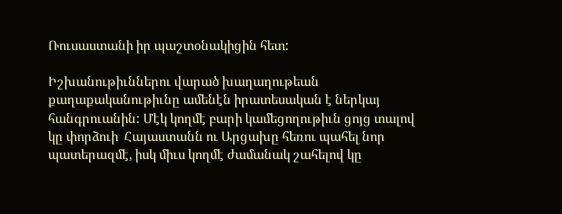Ռուսաստանի իր պաշտօնակիցին հետ:

Իշխանութիւններու վարած խաղաղութեան քաղաքականութիւնը ամենէն իրատեսական է ներկայ հանգրուանին: Մէկ կողմէ բարի կամեցողութիւն ցոյց տալով կը փորձուի  Հայաստանն ու Արցախը հեռու պահել նոր պատերազմէ, իսկ միւս կողմէ ժամանակ շահելով կը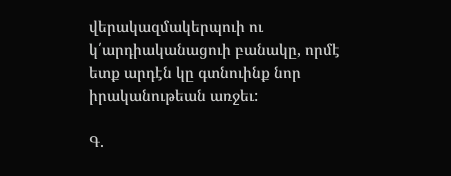վերակազմակերպուի ու կ՛արդիականացուի բանակը, որմէ ետք արդէն կը գտնուինք նոր իրականութեան առջեւ:

Գ.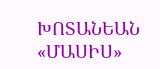ԽՈՏԱՆԵԱՆ
«ՄԱՍԻՍ»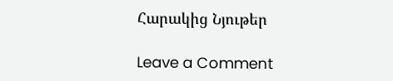Հարակից Նյութեր

Leave a Comment